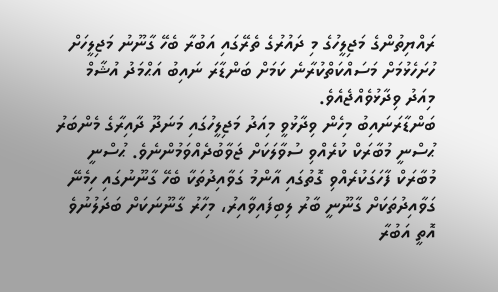ރައްޔިތުންގެ މަޖިލީހުގެ މި ދައުރުގެ ތެރޭގައި އަބުރާ ބެހޭ ގާނޫނު މަޖިލީހަށް ހުށަހެޅުމަށް މަސައްކަތްކުރާނެ ކަމަށް ބަންޑާރަ ނައިބު އަޙްމަދު އުޝާމް މިއަދު ވިދާޅުވެއްޖެއެވެ.
ބަންޑާރަނައިބު މިހެން ވިދާޅުވީ މިއަދު މަޖިލީހުގައި މަނަދޫ ދާއިރާގެ މެންބަރު ޙުސްނީ މުބާރަކް ކުރެއްވި ސުވާލަކަށް ޖަވާބުދެއްވަމުންނެވެ. ޙުސްނީ މުބާރަކް ފާހަގަކުރެއްވި ގޮތުގައި އާންމު ގަވާއިދުތަކާ ބެހޭ ގާނޫނުގައި ހިމެނޭ ގަވާއިދުތަކަށް ގާނޫނީ ބާރު ލިބިފައިވާއިރު، މިހާރު ގާނޫނަކަށް ބަދަލުނުވެ އޮތީ އަބުރާ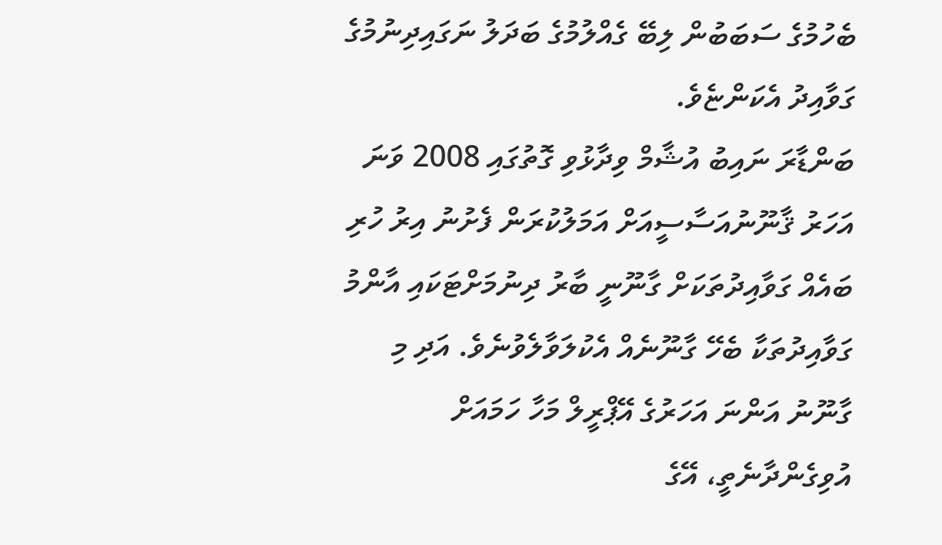ބެހުމުގެ ސަބަބުން ލިބޭ ގެއްލުމުގެ ބަދަލު ނަގައިދިނުމުގެ ގަވާއިދު އެކަންޏެވެ.
ބަންޑާރަ ނައިބު އުޝާމް ވިދާޅުވި ގޮތުގައި 2008 ވަނަ އަހަރު ޤާނޫނުއަސާސީއަށް އަމަލުކުރަން ފެށުނު އިރު ހުރި ބައެއް ގަވާއިދުތަކަށް ގާނޫނީ ބާރު ދިނުމަށްޓަކައި އާންމު ގަވާއިދުތަކާ ބެހޭ ގާނޫނެއް އެކުލަވާލެވުނެވެ. އަދި މި ގާނޫނު އަންނަ އަހަރުގެ އޭޕްރީލް މަހާ ހަމައަށް އުވިގެންދާނެތީ، އޭގެ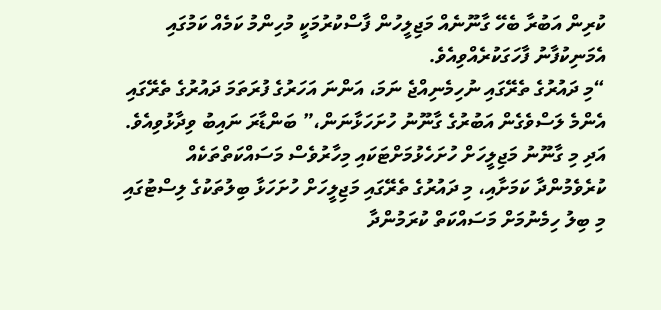ކުރިން އަބުރާ ބެހޭ ގާނޫނެއް މަޖިލީހުން ފާސްކުރުމަކީ މުހިންމު ކަމެއް ކަމުގައި އެމަނިކުފާނު ފާހަގަކުރެއްވިއެވެ.
“މި ދައުރުގެ ތެރޭގައި ނުހިމެނިއްޖެ ނަމަ، އަންނަ އަހަރުގެ ފުރަތަމަ ދައުރުގެ ތެރޭގައި އެންމެ ލަސްވެގެން އަބުރުގެ ގާނޫނު ހުށަހަޅާނަން،” ބަންޑާރަ ނައިބު ވިދާޅުވިއެވެ. އަދި މި ގާނޫނު މަޖިލީހަށް ހުށަހެޅުމަށްޓަކައި މިހާރުވެސް މަސައްކަތްތަކެއް ކުރެވެމުންދާ ކަމަށާއި، މި ދައުރުގެ ތެރޭގައި މަޖިލީހަށް ހުށަހަޅާ ބިލުތަކުގެ ލިސްޓުގައި މި ބިލު ހިމެނުމަށް މަސައްކަތް ކުރަމުންދާ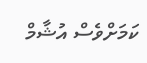ކަމަށްވެސް އުޝާމް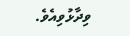ވިދާޅުވިއެވެ.